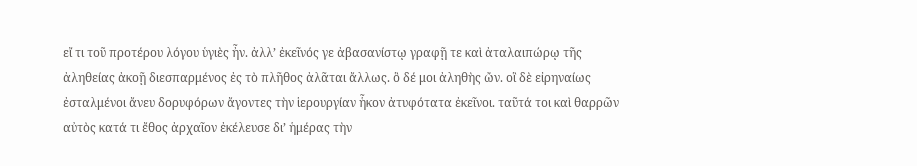εἴ τι τοῦ προτέρου λόγου ὑγιὲς ἦν. ἀλλ’ ἐκεῖνός γε ἀβασανίστῳ γραφῇ τε καὶ ἀταλαιπώρῳ τῆς ἀληθείας ἀκοῇ διεσπαρμένος ἐς τὸ πλῆθος ἀλᾶται ἄλλως. ὃ δέ μοι ἀληθὴς ὤν. οἳ δὲ εἰρηναίως ἐσταλμένοι ἄνευ δορυφόρων ἄγοντες τὴν ἱερουργίαν ἧκον ἀτυφότατα ἐκεῖνοι. ταῦτά τοι καὶ θαρρῶν αὐτὸς κατά τι ἔθος ἀρχαῖον ἐκέλευσε δι’ ἡμέρας τὴν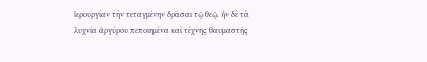ἱερουργίαν τὴν τεταγμένην δρᾶσαι τῷ θεῷ. ἦν δὲ τὰ λυχνία ἀργύρου πεποιημένα καὶ τέχνης θαυμαστῆς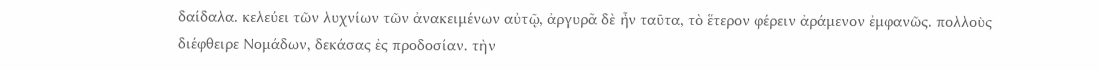δαίδαλα. κελεύει τῶν λυχνίων τῶν ἀνακειμένων αὐτῷ, ἀργυρᾶ δὲ ἦν ταῦτα, τὸ ἕτερον φέρειν ἀράμενον ἐμφανῶς. πολλοὺς διέφθειρε Νομάδων, δεκάσας ἐς προδοσίαν. τὴν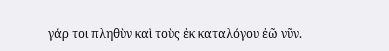γάρ τοι πληθὺν καὶ τοὺς ἐκ καταλόγου ἐῶ νῦν.